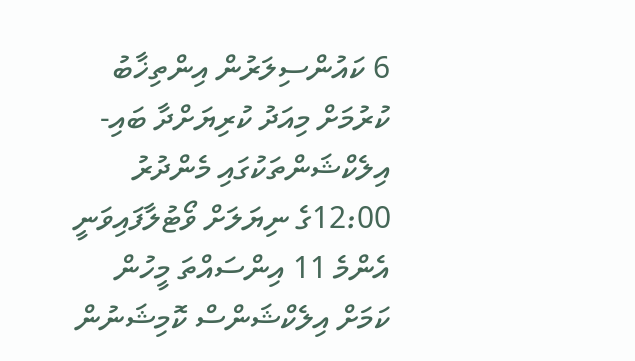6 ކައުންސިލަރުން އިންތިޚާބު ކުރުމަށް މިއަދު ކުރިޔަށްދާ ބައި-އިލެކްޝަންތަކުގައި މެންދުރު 12:00ގެ ނިޔަލަށް ވޯޓުލާފައިވަނީ އެންމެ 11 އިންސައްތަ މީހުން ކަމަށް އިލެކްޝަންސް ކޮމިޝަނުން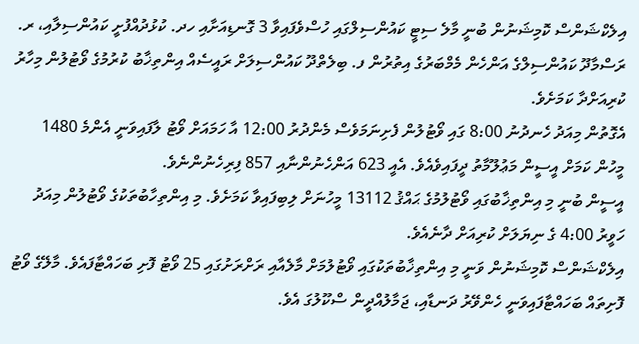އިލެކްޝަންސް ކޮމިޝަނުން ބުނީ މާލެ ސިޓީ ކައުންސިލްގައި ހުސްވެފައިވާ 3 ގޮނޑިއަށާއި ހދ. ކުޅުދުއްފުށީ ކައުންސިލާއި، ރ. ރަސްމާދޫ ކައުންސިލްގެ އަންހެން މެމްބަރުގެ އިތުރުން ފ. ބިލެތްދޫ ކައުންސިލަށް ރައީސެއް އިންތިޚާބު ކުރުމުގެ ވޯޓުލުން މިހާރު ކުރިއަށްދާ ކަމަށެވެ.
އެގޮތުން މިއަދު ހެނދުނު 8:00 ގައި ވޯޓުލުން ފެށިނަމަވެސް މެންދުރު 12:00 އާ ހަމައަށް ވޯޓު ލާފައިވަނީ އެންމެ 1480 މީހުން ކަމަށް އީސީން މަޢުލޫމާތު ދީފައިވެއެވެ. އެއީ 623 އަންހެނުންނާއި 857 ފިރިހެނުންނެވެ.
އީސީން ބުނީ މި އިންތިޚާބުގައި ވޯޓުލުމުގެ ޙައްޤު 13112 މީހުނަށް ލިބިފައިވާ ކަމަށެވެ. މި އިންތިހާބުތަކުގެ ވޯޓުލުން މިއަދު ހަވީރު 4:00 ގެ ނިޔަލަށް ކުރިއަށް ދާނެއެވެ.
އިލެކްޝަންސް ކޮމިޝަނުން ވަނީ މި އިންތިޚާބުތަކުގައި ވޯޓުލުމަށް މާލެއާއި ރަށްރަށުގައި 25 ވޯޓު ފޮށި ބަހައްޓާފައެވެ. މާލޭގެ ވޯޓު ފޮށިތައް ބަހައްޓާފައިވަނީ ހެންވޭރު ދަނޑާއި، ޖަމާލުއްދީން ސްކޫލުގަ އެވެ.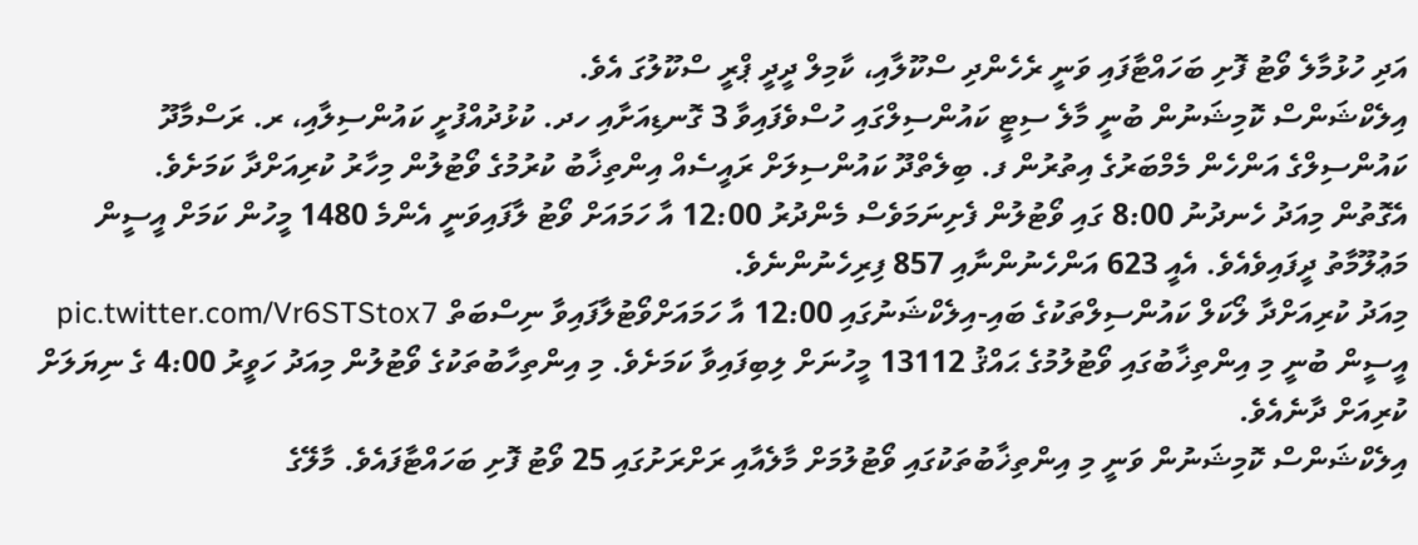އަދި ހުޅުމާލެ ވޯޓު ފޮށި ބަހައްޓާފައި ވަނީ ރެހެންދި ސްކޫލާއި، ކާމިލް ދީދީ ޕްރީ ސްކޫލުގަ އެވެ.
އިލެކްޝަންސް ކޮމިޝަނުން ބުނީ މާލެ ސިޓީ ކައުންސިލްގައި ހުސްވެފައިވާ 3 ގޮނޑިއަށާއި ހދ. ކުޅުދުއްފުށީ ކައުންސިލާއި، ރ. ރަސްމާދޫ ކައުންސިލްގެ އަންހެން މެމްބަރުގެ އިތުރުން ފ. ބިލެތްދޫ ކައުންސިލަށް ރައީސެއް އިންތިޚާބު ކުރުމުގެ ވޯޓުލުން މިހާރު ކުރިއަށްދާ ކަމަށެވެ.
އެގޮތުން މިއަދު ހެނދުނު 8:00 ގައި ވޯޓުލުން ފެށިނަމަވެސް މެންދުރު 12:00 އާ ހަމައަށް ވޯޓު ލާފައިވަނީ އެންމެ 1480 މީހުން ކަމަށް އީސީން މަޢުލޫމާތު ދީފައިވެއެވެ. އެއީ 623 އަންހެނުންނާއި 857 ފިރިހެނުންނެވެ.
މިއަދު ކުރިއަށްދާ ލޯކަލް ކައުންސިލްތަކުގެ ބައި-އިލެކްޝަނުގައި 12:00 އާ ހަމައަށްވޯޓުލާފައިވާ ނިސްބަތް pic.twitter.com/Vr6STStox7
އީސީން ބުނީ މި އިންތިޚާބުގައި ވޯޓުލުމުގެ ޙައްޤު 13112 މީހުނަށް ލިބިފައިވާ ކަމަށެވެ. މި އިންތިހާބުތަކުގެ ވޯޓުލުން މިއަދު ހަވީރު 4:00 ގެ ނިޔަލަށް ކުރިއަށް ދާނެއެވެ.
އިލެކްޝަންސް ކޮމިޝަނުން ވަނީ މި އިންތިޚާބުތަކުގައި ވޯޓުލުމަށް މާލެއާއި ރަށްރަށުގައި 25 ވޯޓު ފޮށި ބަހައްޓާފައެވެ. މާލޭގެ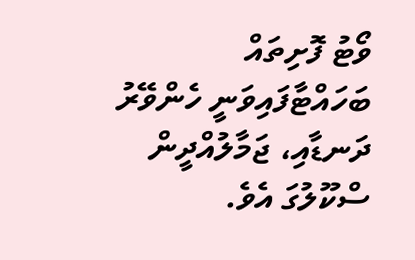ވޯޓު ފޮށިތައް ބަހައްޓާފައިވަނީ ހެންވޭރު ދަނޑާއި، ޖަމާލުއްދީން ސްކޫލުގަ އެވެ.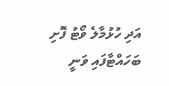އަދި ހުޅުމާލެ ވޯޓު ފޮށި ބަހައްޓާފައި ވަނީ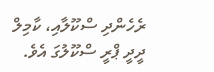ރެހެންދި ސްކޫލާއި، ކާމިލް ދީދީ ޕްރީ ސްކޫލުގަ އެވެ.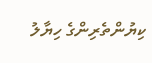ކިޔުންތެރިންގެ ހިޔާލު